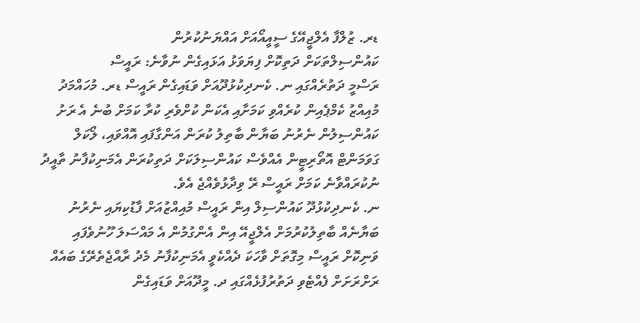ޑރ. ޒުލްފާ އެލްޖީއޭގެ ސީއީއޯއަށް އައްޔަނުކުރުން
ކައުންސިލްތަކަށް ދަތިކޮށް ފިޔަވަޅު އަޅައިގެން ނުވާނެ: ރައީސް
ރަސްމީ ދަތުރެއްގައި ނ. ކެނދިކުޅުދޫއަށް ވަޑައިގެން ރައީސް ޑރ. މުހައްމަދު މުއިއްޒު ކެމްޕެއިން ކުރެއްވި ކަމަށާއި އެކަން ކުށްވެރި ކުރާ ކަމަށް ބުނެ އެ ރަށު ކައުންސިލުން ނެރުނު ބަޔާން ބާތިލު ކުރަން އަންގާފައި އޮއްވައި، ލޯކަލް ގަވަމަންޓް އޮތޯރިޓީން އެއްވެސް ކައުންސިލަކަށް ދަތިކުރަން އެމަނިކުފާނު ތާއީދު ނުކުރައްވާނެ ކަމަށް ރައީސް ރޭ ވިދާޅުވެއްޖެ އެވެ.
ނ. ކެނދިކުޅުދޫ ކައުންސިލް އިން ރައީސް މުއިއްޒުއަށް ފާޑުކިޔައި ނެރުނު ބަޔާނެއް ބާތިލުކުރުމަށް އެލްޖީއޭ އިން އެންގުމުން އެ މައްސަލަ ހޫނުވެފައި ވަނިކޮށް ރައީސް މިގޮތަށް ވާހަކަ ދެއްކެވީ އެމަނިކުފާނު މެދު ރާއްޖެތެރޭގެ ބައެއް ރަށްރަށަށް ފެއްޓެވި ދަތުރުފުޅެއްގައި ދ. މީދޫއަށް ވަޑައިގެން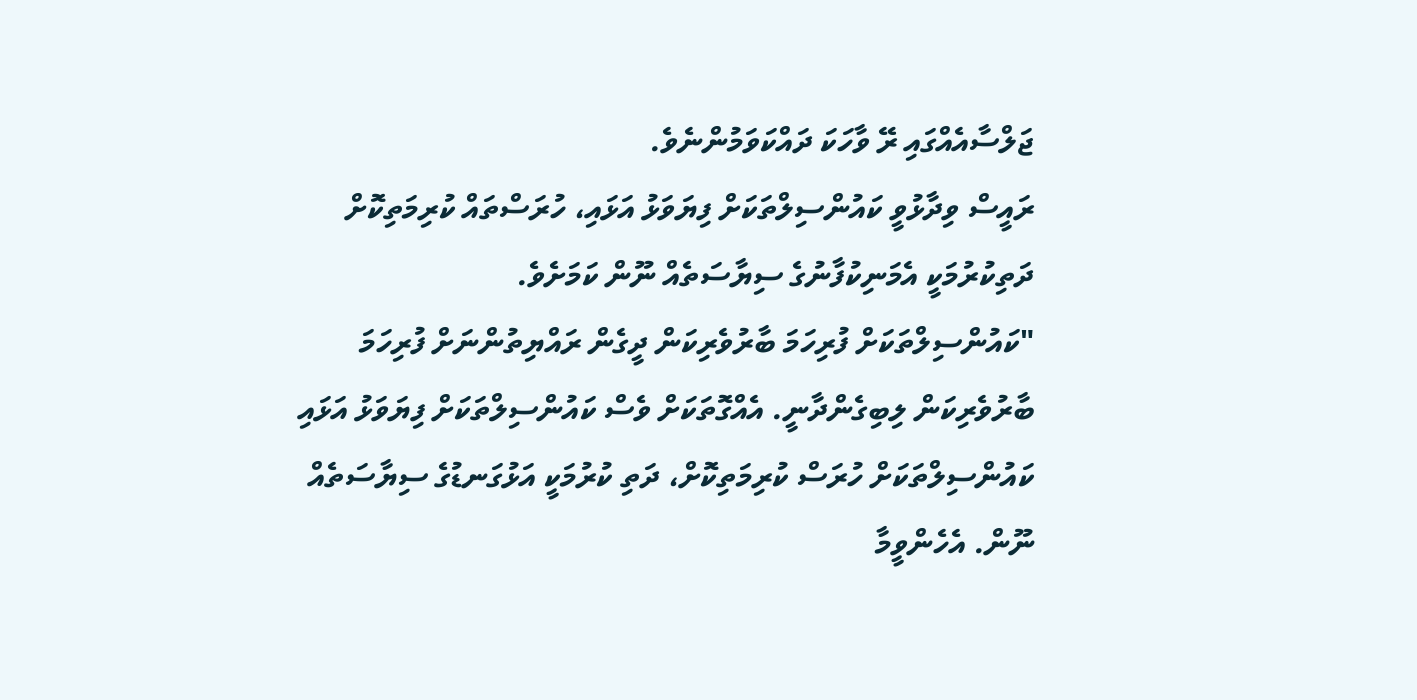ޖަލްސާއެއްގައި ރޭ ވާހަކަ ދައްކަވަމުންނެވެ.
ރައީސް ވިދާޅުވީ ކައުންސިލްތަކަށް ފިޔަވަޅު އަޅައި، ހުރަސްތައް ކުރިމަތިކޮށް ދަތިކުރުމަކީ އެމަނިކުފާނުގެ ސިޔާސަތެއް ނޫން ކަމަށެވެ.
"ކައުންސިލްތަކަށް ފުރިހަމަ ބާރުވެރިކަން ދީގެން ރައްޔިތުންނަށް ފުރިހަމަ ބާރުވެރިކަން ލިބިގެންދާނީ. އެއްގޮތަކަށް ވެސް ކައުންސިލްތަކަށް ފިޔަވަޅު އަޅައި ކައުންސިލްތަކަށް ހުރަސް ކުރިމަތިކޮށް، ދަތި ކުރުމަކީ އަޅުގަނޑުގެ ސިޔާސަތެއް ނޫން. އެހެންވީމާ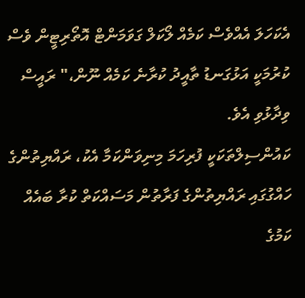އެކަހަލަ އެއްވެސް ކަމެއް ލޯކަލް ގަވަމަންޓް އޮތޯރިޓީން ވެސް ކުރުމަކީ އަޅުގަނޑު ތާއީދު ކުރާނެ ކަމެއް ނޫން،" ރައީސް ވިދާޅުވި އެވެ.
ކައުންސިލްތަކަކީ ފުރިހަމަ މިނިވަންކަމާ އެކު، ރައްޔިތުންގެ ހައްގުގައި ރައްޔިތުންގެ ފަރާތުން މަސައްކަތް ކުރާ ބައެއް ކަމުގެ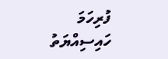ފުރިހަމަ ހައިސިއްޔަތު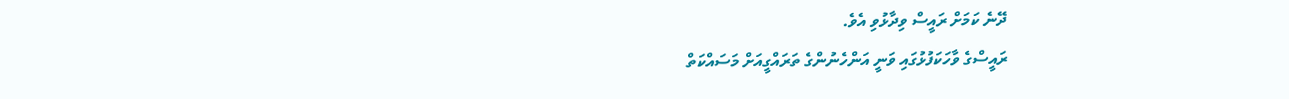ދޭނެ ކަމަށް ރައީސް ވިދާޅުވި އެވެ.
ރައީސްގެ ވާހަކަފުޅުގައި ވަނީ އަންހެނުންގެ ތަރައްގީއަށް މަސައްކަތް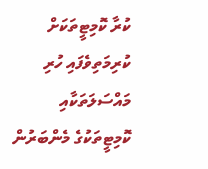ކުރާ ކޮމިޓީތަކަށް ކުރިމަތިވެފައި ހުރި މައްސަލަތަކާއި ކޮމިޓީތަކުގެ މެންބަރުން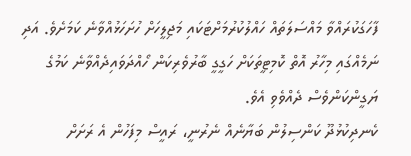ފާހަގަކުރައްވާ މައްސަލަތައް ހައްލުކުރުމަށްޓަކައި މަޖިލީހަށް ހުށަހަޅުއްވާނެ ކަމަށެވެ. އަދި ނަމެއްގައި މިހާރު އޮތް ކޮމިޓީތަކަށް ހަގީގީ ބާރުވެރިކަން ހޯއްދަވައިދެއްވާނެ ކަމުގެ ޔަގީންކަންވެސް ދެއްވެވި އެވެ.
ކެނދިކުޅުދޫ ކަންސިލުން ބަޔާނެއް ނެރުނީ، ރައީސް މިފަހުން އެ ރަށަށް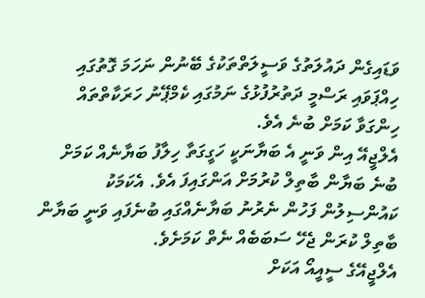ވަޑައިގެން ދައުލަތުގެ ވަސީލަތްތަކުގެ ބޭނުން ނަހަމަ ގޮތުގައި ހިއްޕަވައި ރަސްމީ ދަތުރުފުޅުގެ ނަމުގައި ކެމްޕޭނު ހަރަކާތްތައް ހިންގަވާ ކަމަށް ބުނެ އެވެ.
އެލްޖީއޭ އިން ވަނީ އެ ބަޔާނަކީ ހަގީގަތާ ހިލާފު ބަޔާނެއް ކަމަށް ބުނެ ބަޔާން ބާތިލް ކުރުމަށް އަންގައިފަ އެވެ. އެކަމަކު ކައުންސިލުން ފަހުން ނެރުނު ބަޔާނެއްގައި ބުނެފައި ވަނީ ބަޔާން ބާތިލް ކުރަން ޖެހޭ ސަބަބެއް ނެތް ކަމަށެވެ.
އެލްޖީއޭގެ ސީއީއޯ އަކަށް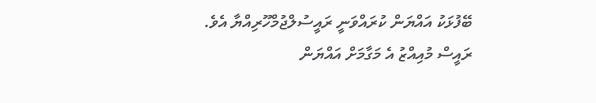ބޭފުޅަކު އައްޔަން ކުރައްވަނީ ރައީސުލްޖުމްހޫރިއްޔާ އެވެ. ރައީސް މުއިއްޒު އެ މަގާމަށް އައްޔަން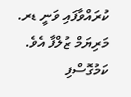ކުރައްވާފައި ވަނީ ޑރ. މަރިޔަމް ޒުލްފާ އެވެ.
ކަމުގޮސްފި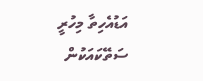އަޑުއެހިތާ މިހުރީ
ސަތޭކައަކުން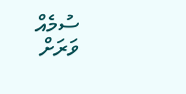ސުމެއް
ވަރަށް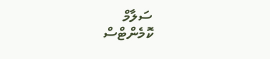ސަލާމް
ކޮމެންޓްސް